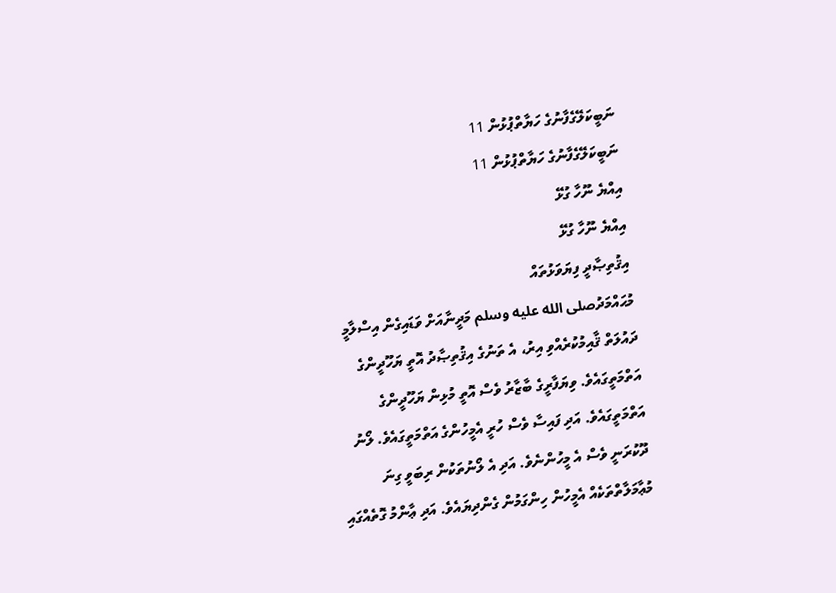ނަބީކަލޭގެފާނުގެ ހަޔާތްޕުޅުން 11
ނަބީކަލޭގެފާނުގެ ހަޔާތްޕުޅުން 11
އިއްޔެ ނޫހާ ގުޅޭ
އިއްޔެ ނޫހާ ގުޅޭ
އިޤުތިޞާދީ ފިޔަވަޅުތައް
މުޙައްމަދުصلى الله عليه وسلم މަދީނާއަށް ވަޑައިގެން އިސްލާމީ ދައުލަތް ޤާއިމުކުރެއްވި އިރު، އެ ތަނުގެ އިޤުތިޞާދު އޮތީ ޔަހޫދީންގެ އަތްމަތީގައެވެ. ވިޔަފާރީގެ ބާޒާރު ވެސް އޮތީ މުޅިން ޔަހޫދީންގެ އަތްމަތީގައެވެ. އަދި ފައިސާ ވެސް ހުރީ އެމީހުންގެ އަތްމަތީގައެވެ. ލޯނު ދޫކުރަނީ ވެސް އެ މީހުންނެވެ. އަދި އެ ލޯނުތަކުން ރިބަވީ ގިނަ މުޢާމަލާތްތަކެއް އެމީހުން ހިންގަމުން ގެންދިޔައެވެ. އަދި ޢާންމު ގޮތެއްގައި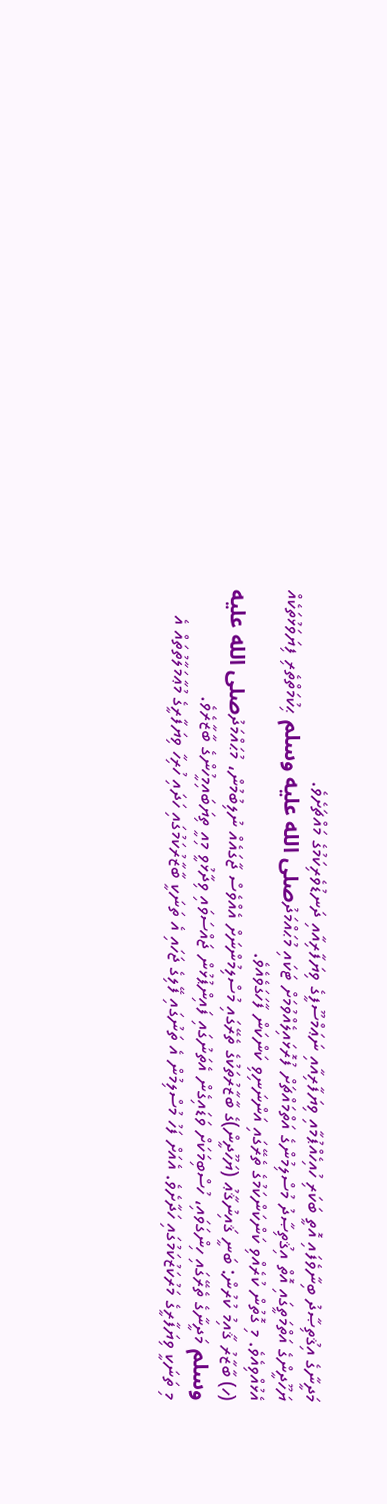މަދީނާގެ އިޤުތިޞާދު ބިނާވެފައި އޮތީ ބަކަރި ހުއިހެއްޕުމާއި ވިޔަފާރިއާއި ނަޢަމްސޫފީގެ ވިޔަފާރިއާއި ދަނޑުވެރިކަމުގެ މައްޗަށެވެ.
ޔަހޫދީންގެ އަތްމަތީގައި އޮތް އިޤުތިޞާދު މުސްލިމުންގެ އަތްމައްޗަށް ފުރޮޅައިލެއްވުމަށް ޓަކައި މުޙައްމަދުصلى الله عليه وسلم ޙިކުމަތްތެރި ފިޔަވަޅުތަކެއް އެޅުއްވިއެވެ. މި ގޮތުން ކުރެއްވި ކަންކަންކަމުގެ ތެރޭގައި އަންނަނިވި ކަންކަން ފާހަގަވެއެވެ.
(ހ) ބާޒާރު ޤާއިމު ކުރުން: ބަނީ ޤައިނުޤާޢު (ޔަހޫދީން)ގެ ބާޒާރުތަކުގެ ތެރޭގައި މުސްލިމުންނަށް އެއްވެސް ޖާގައެއް ނުލިބުމުން، މުޙައްމަދުصلى الله عليه وسلم މަދީނާގެ ތެރޭގައި ހިންގަވައި، ހުސްބިމަކަށް ވަޑައިގެން އެތަނުގައި ފައިންޕުޅުން ޖައްސަވައި ވިދާޅުވީ މިއީ ތިޔަބައިމީހުންގެ ބާޒާރެވެ.
މި ތަނަކީ ވިޔަފާރީގެ މަރުކަޒުކަމުގައި ހަދާށެވެ. އެއަށް ފަހު މުސްލިމުން އެ ތަނުގައި ފޭލިގެ ޖަހައި އެ ތަނަކީ ބާޒާރުކަމުގައި ހަދައި ހުރިހާ ވިޔަފާރީގެ މުޢާމަލާތުތައް އެ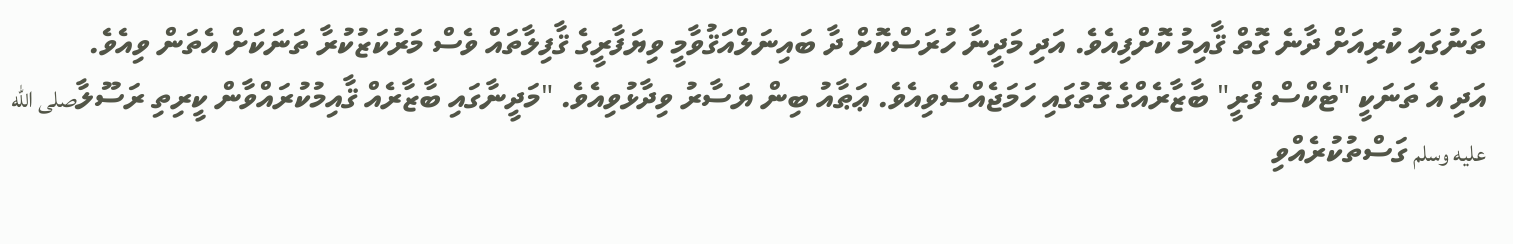ތަނުގައި ކުރިއަށް ދާނެ ގޮތް ޤާއިމު ކޮށްފިއެވެ. އަދި މަދީނާ ހުރަސްކޮށް ދާ ބައިނަލްއަޤުވާމީ ވިޔަފާރީގެ ޤާފިލާތައް ވެސް މަރުކަޒުކުރާ ތަނަކަށް އެތަން ވިއެވެ.
އަދި އެ ތަނަކީ "ޓެކްސް ފްރީ" ބާޒާރެއްގެ ގޮތުގައި ހަމަޖެއްސެވިއެވެ. ޢަޠާއު ބިން ޔަސާރު ވިދާޅުވިއެވެ. "މަދީނާގައި ބާޒާރެއް ޤާއިމުކުރައްވާން ކީރިތި ރަސޫލާصلى الله عليه وسلم ގަސްތުކުރެއްވި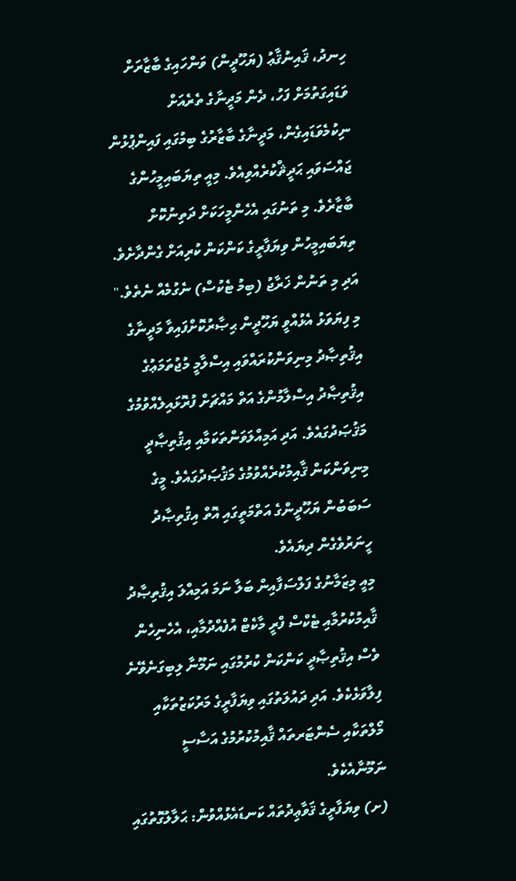ހިނދު، ޤައިނުޤާޢު (ޔަހޫދީން) ވަންހައިގެ ބާޒާރަށް ވަޑައިގަތުމަށް ފަހު، ދެން މަދީނާގެ ތެރެއަށް ނިކުމެވަޑައިގެން، މަދީނާގެ ބާޒާރުގެ ބިމުގައި ފައިންޕުޅުން ޖައްސަވައި ޙަދީޘްކުރެއްވިއެވެ. މިއީ ތިޔަބައިމީހުންގެ ބާޒާރެވެ. މި ތަނުގައި އެހެންމީހަކަށް ދަތިނުކޮށް ތިޔަބައިމީހުން ވިޔަފާރީގެ ކަންކަން ކުރިއަށް ގެންދާށެވެ. އަދި މި ތަނުން ޚަރާޖު (ބިމު ޓެކުސް) ނެގުމެއް ނެތެވެ."
މި ފިޔަވަޅު އެޅުއްވީ ޔަހޫދީން ޙިޞާރުކޮށްފައިވާ މަދީނާގެ އިޤުތިޞާދު މިނިވަންކުރައްވައި އިސްލާމީ މުޖުތަމަޢުގެ އިޤުތިޞާދު އިސްލާމުންގެ އަތް މައްޗަށް ފުރޮޅައިލެއްވުމުގެ މަޤުޞަދުގައެވެ. އަދި އަމިއްލަވަންތަކަމާއި އިޤުތިޞާދީ މިނިވަންކަން ޤާއިމުކުރެއްވުމުގެ މަޤުޞަދުގައެވެ. މީގެ ސަބަބުން ޔަހޫދީންގެ އަތްމަތީގައި އޮތް އިޤުތިޞާދު ހީނަރުވެގެން ދިޔައެވެ.
މިއީ މިޒަމާނުގެ ފަލްސަފާއިން ބަލާ ނަމަ އަމިއްލަ އިޤުތިޞާދު ޤާއިމުކުރުމާއި ޓެކްސް ފްރީ މާކެޓް އުފެއްދުމާއި، އެހެނިހެން ވެސް އިޤުތިޞާދީ ކަންކަން ކުރުމުގައި ނަމޫނާ ލިބިގަނެވޭނެ ފިލާވަޅެކެވެ. އަދި ދައުލަތުގައި ވިޔަފާރީގެ މަރުކަޒުތަކާއި މޯލްތަކާއި ސެންޓަރތައް ޤާއިމުކުރުމުގެ އަސާސީ ނަމޫނާއެކެވެ.
(ށ) ވިޔަފާރީގެ ޤަވާޢިދުތައް ކަނޑައެޅުއްވުން: ޙަލާލުގޮތުގައި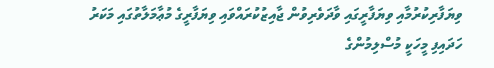ވިޔަފާރިކުރުމާއި ވިޔަފާރީގައި ވާދަވެރިވުން ޖާއިޒުކުރައްވައި ވިޔަފާރީގެ މުޢާމަލާތުގައި މަކަރު ހަދައިފި މީހަކީ މުސްލިމުންގެ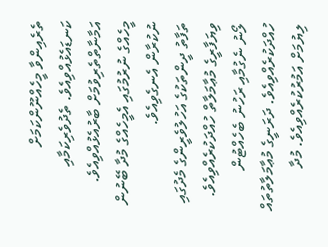ތެރެއިންވާ މީހެއްނޫންކަމަށް ކަނޑައެޅުއްވިއެވެ. ތެދުވެރިކަމާއި އަމާނާތްތެރިވުމަށް ބާރުއެޅުއްވިއެވެ. މީހެއްގެ ނުރުމުގައި އެމީހެއްގެ މުދާ ބޭނުން ނުކުރާން އެނގެވިއެވެ.
ތަފާތު ދީންތަކުގެ އަހުލުވެރީންގެ މެދުގައި ވިޔަފާރީގެ މުޢާމަލާތް ހުއްދަކުރެއްވިއެވެ. ލޯނު ނެގުމާއި ރަހުނު ބެހެއްޓުން ހުއްދަކުރެއްވިއެވެ. ދަރަނީގެ މުޢާމަލާތުތައް ލިޔުމަށް އަމުރުކުރެއްވިއެވެ. މުދާ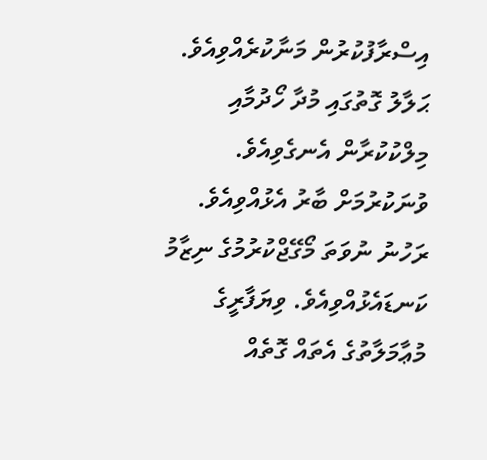އިސްރާފުކުރުން މަނާކުރެއްވިއެވެ. ޙަލާލު ގޮތުގައި މުދާ ހޯދުމާއި މިލްކުކުރާން އެނގެވިއެވެ. ވުނަކުރުމަށް ބާރު އެޅުއްވިއެވެ. ރަހުނު ނުވަތަ މޯގޭޖްކުރުމުގެ ނިޒާމު ކަނޑައެޅުއްވިއެވެ. ވިޔަފާރީގެ މުޢާމަލާތުގެ އެތައް ގޮތެއް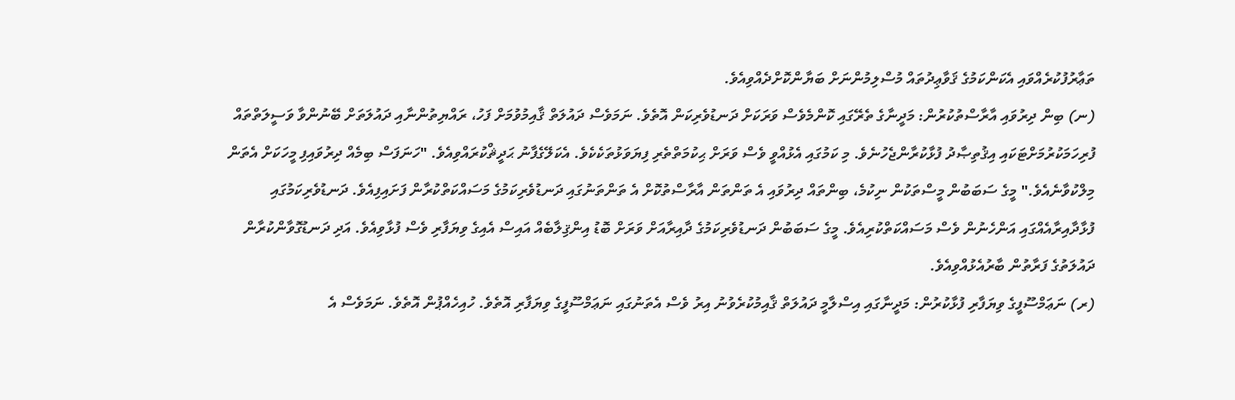ތަޢާރުފުކުރެއްވައި އެކަންކަމުގެ ޤަވާޢިދުތައް މުސްލިމުންނަށް ބަޔާންކޮށްދެއްވިއެވެ.
(ނ) ބިން ދިރުވައި އާރާސްތުކުރުން: މަދީނާގެ ތެރޭގައި ކޮންމެވެސް ވަރަކަށް ދަނޑުވެރިކަން އޮތެވެ. ނަމަވެސް ދައުލަތް ޤާއިމުވުމަށް ފަހު، ރައްޔިތުންނާއި ދައުލަތަށް ބޭނުންވާ ވަސީލަތްތައް ފުރިހަމަކުރުމަށްޓަކައި އިޤުތިޞާދު ފުޅާކުރާންޖެހުނެވެ. މި ކަމުގައި އެޅުއްވީ ވެސް ވަރަށް ޙިކުމަތްތެރި ފިޔަވަޅުތަކެކެވެ. އެކަލޭގެފާނު ޙަދީޘްކުރައްވިއެވެ. "ހަނަފަސް ބިމެއް ދިރުވައިފި މީހަކަށް އެތަން މިލްކުވާނެއެވެ." މީގެ ސަބަބުން މީސްތަކުން ނިކުމެ، ބިންތައް ދިރުވައި އެ ތަންތަން އާރާސްތުކޮށް އެ ތަންތަނުގައި ދަނޑުވެރިކަމުގެ މަސައްކަތްކުރާން ފަށައިފިއެވެ. ދަނޑުވެރިކަމުގައި ފުޅާދާއިރާއެއްގައި އަންހެނުން ވެސް މަސައްކަތްކުރިއެވެ. މީގެ ސަބަބުން ދަނޑުވެރިކަމުގެ ދާއިރާއަށް ވަރަށް ބޮޑު އިންޤިލާބެއް އައިސް އެއިގެ ވިޔަފާރި ވެސް ފުޅާވިއެވެ. އަދި ދަނޑުގޮވާންކުރާން ދައުލަތުގެ ފަރާތުން ބާރުއެޅުއްވިއެވެ.
(ރ) ނަޢަމްސޫފީގެ ވިޔަފާރި ފުޅާކުރުން: މަދީނާގައި އިސްލާމީ ދައުލަތް ޤާއިމުކުރެވުނު އިރު ވެސް އެތަނުގައި ނަޢަމްސޫފީގެ ވިޔަފާރި އޮތެވެ. ހުއިހެއްޕުން އޮތެވެ. ނަމަވެސް އެ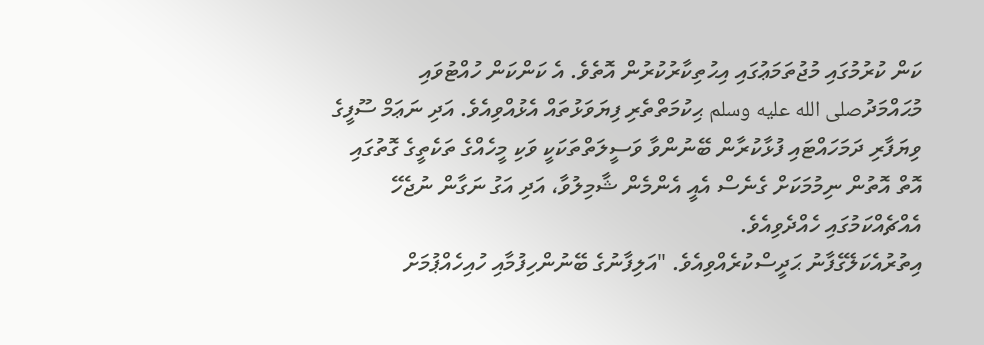ކަން ކުރުމުގައި މުޖުތަމަޢުގައި އިޙުތިކާރުކުރުން އޮތެވެ. އެ ކަންކަން ހުއްޓުވައި މުޙައްމަދުصلى الله عليه وسلم ޙިކުމަތްތެރި ފިޔަވަޅުތައް އެޅުއްވިއެވެ. އަދި ނަޢަމް ސޫފީގެ ވިޔަފާރި ދަމަހައްޓައި ފުޅާކުރާން ބޭނުންވާ ވަސީލަތްތަކަކީ ވަކި މީހެއްގެ ތަކެތީގެ ގޮތުގައި އޮތް އޮތުން ނިމުމަކަށް ގެނެސް އެއީ އެންމެން ޝާމިލުވާ، އަދި އަގު ނަގާން ނުޖެހޭ އެއްޗެއްކަމުގައި ހެއްދެވިއެވެ.
އިތުރުއެކަލޭގެފާނު ޙަދީސްކުރެއްވިއެވެ. "އަލިފާނުގެ ބޭނުންހިފުމާއި ހުއިހެއްޕުމަށް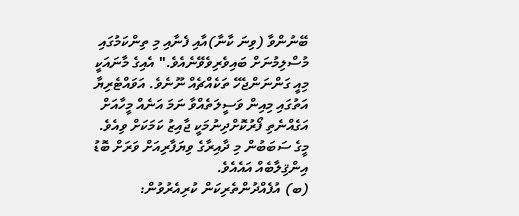ބޭނުންވާ (ވިނަ ކާނާ)އާއި ފެނާއި މި ތިންކަމުގައި މުސްލިމުނަށް ބައިވެރިވެވޭނެއެވެ." އެއިގެ މާނައަކީ މިއީ ގަންނަންޖެހޭ ތަކެއްޗެއް ނޫނެވެ. އަވައްޓެރިޔާ އަތުގައި މިއިން ވަސީލަތެއްވާ ނަމަ އަނެއް މީހާއަށް އަގެއްނެތި ފޯރުކޮށްދިނުމަކީ ޖާއިޒު ކަމަކަށް ވިއެވެ. މީގެ ސަބަބުން މި ދާއިރާގެ ވިޔަފާރިއަށް ވަރަށް ބޮޑު އިންޤިލާބެއް އައެއެވެ.
(ބ) އުފެއްދުންތެރިކަން ކުރިއެރުވުން: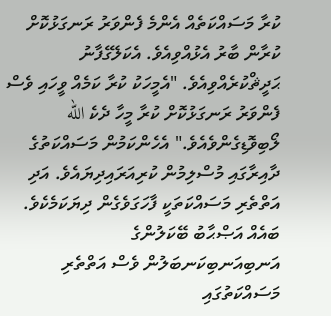ކުރާ މަސައްކަތެއް އެންމެ ފެންވަރު ރަނގަޅުކޮށް ކުރާން ބާރު އެޅުއްވިއެވެ. އެކަލޭގެފާނު ޙަދީޘްކުރެއްވިއެވެ. "އެމީހަކު ކުރާ ކަމެއް ވީހައި ވެސް ފެންވަރު ރަނގަޅުކޮށް ކުރާ މީހާ ދެކެ الله ލޯބިވޮޑިގެންވެއެވެ." އެހެންކަމުން މަސައްކަތުގެ ދާއިރާގައި މުސްލިމުން ކުރިއަރައިދިޔައެވެ. އަދި އަތްތެރި މަސައްކަތަކީ ފާހަގަވެގެން ދިޔަކަމެކެވެ. ބައެއް އަޞްޙާބު ބޭކަލުންގެ އަނބިއަނބިކަނބަލުން ވެސް އަތްތެރި މަސައްކަތުގައި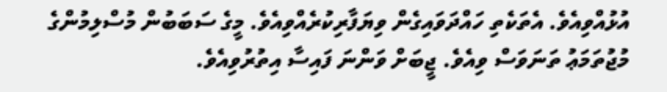އުޅުއްވިއެވެ. އެތަކެތި ހައްދަވައިގެން ވިޔަފާރިކުރެއްވިއެވެ. މީގެ ސަބަބުން މުސްލިމުންގެ މުޖުތަމަޢު ތަނަވަސް ވިއެވެ. ޖީބަށް ވަންނަ ފައިސާ އިތުރުވިއެވެ.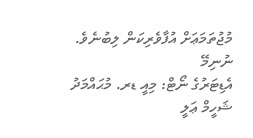މުޖުތަމަޢަށް އުފާވެރިކަން ލިބުނެވެ.
ނުނިމޭ
އެޑިޓަރުގެ ނޯޓް: މިއީ ޑރ. މުޙައްމަދު ޝަހީމް ޢަލީ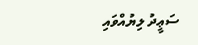ސަޢީދު ލިޔުއްވައި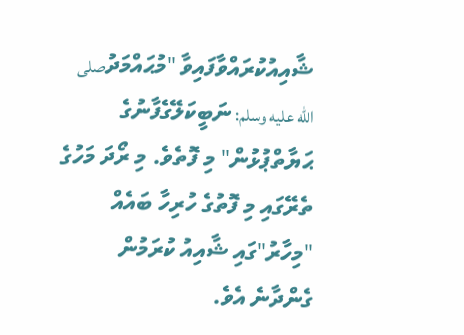ޝާއިއުކުރައްވާފައިވާ "މުޙައްމަދުصلى الله عليه وسلم: ނަބީކަލޭގެފާނުގެ ޙަޔާތްޕުޅުން" މި ފޮތެވެ. މި ރޯދަ މަހުގެ ތެރޭގައި މި ފޮތުގެ ހުރިހާ ބައެއް "މިހާރު"ގައި ޝާއިއު ކުރަމުން ގެންދާނެ އެވެ.